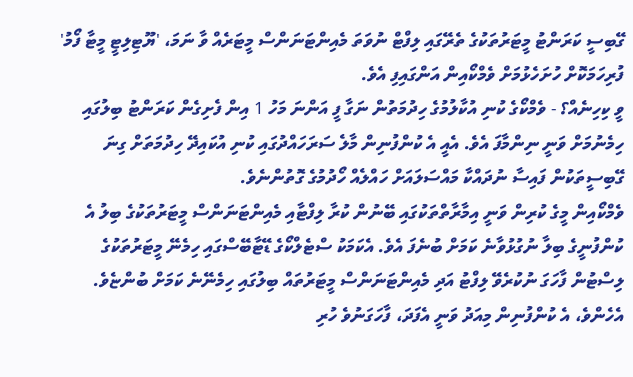ގޭބިސީ ކަރަންޓު މީޓަރުތަކުގެ ތެރޭގައި ލިފްޓް ނުވަތަ މެއިންޓަނަންސް މީޓަރެއް ވާ ނަމަ، 'ޔޫޓިލިޓީ މީޓާ ފޯމު' ފުރިހަމަކޮށް ހުށަހެޅުމަށް ވެމްކޯއިން އަންގައިފި އެވެ.
ވީ ކިހިނެއް؟ - ވެމްކޯގެ ކުނި އުކާލުމުގެ ހިދުމަތުން ނަގާ ފީ އަންނަ މަހު 1 އިން ފެށިގެން ކަރަންޓު ބިލުގައި ހިމެނުމަށް ވަނީ ނިންމާފަ އެވެ. އެއީ އެ ކުންފުނިން މާލެ ސަރަހައްދުގައި ކުނި އުކައިދޭ ހިދުމަތަށް ގިނަ ގޭބިސީތަކުން ފައިސާ ނުދައްކާ މައްސަލައަށް ހައްލެއް ހޯދުމުގެ ގޮތުންނެވެ.
ވެމްކޯއިން މީގެ ކުރިން ވަނީ އިމާރާތްތަކުގައި ބޭނުން ކުރާ ލިފްޓާއި މެއިންޓަނަންސް މީޓަރުތަކުގެ ބިލު އެ ކުންފުނީގެ ބިލާ ނުގުޅުވާނެ ކަމަށް ބުނެފަ އެވެ. އެކަމަކު ސްޓެލްކޯގެ ޑޭޓާބޭސްގައި ހިމެނޭ މީޓަރުތަކުގެ ލިސްޓުން ފާހަގަ ނުކުރެވޭ ލިފްޓު އަދި މެއިންޓަނަންސް މީޓަރުތައް ބިލުގައި ހިމެނޭނެ ކަމަށް ބުންޏެވެ.
އެހެންވެ، އެ ކުންފުނިން މިއަދު ވަނީ އެފަދަ، ފާހަގަނުވެ ހުރި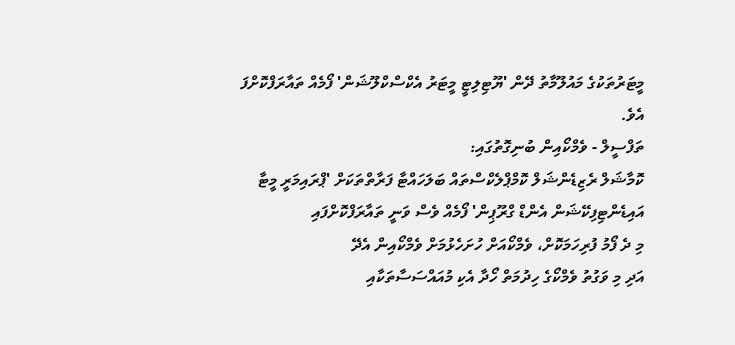މީޓަރުތަކުގެ މައުލޫމާތު ދޭން 'ޔޫޓިލިޓީ މީޓަރު އެކްސްކްލޫޝަން' ފޯމެއް ތައާރަފްކޮށްފަ އެވެ.
ތަފްސީލް - ވެމްކޯއިން ބުނިގޮތުގައި:
ކޮމާޝަލް ރެޒިޑެންޝަލް ކޮމްޕްލެކްސްތައް ބަލަހައްޓާ ފަރާތްތަކަށް 'ޕްރައިމަރީ މީޓާ އައިޑެންޓިފިކޭޝަން އެންޑް ގްރޫޕިން' ފޯމެއް ވެސް ވަނީ ތައާރަފްކޮށްފައި
މި ދެ ފޯމު ފުރިހަމަކޮށް، ވެމްކޯއަށް ހުށަހެޅުމަށް ވެމްކޯއިން އެދޭ
އަދި މި ވަގުތު ވެމްކޯގެ ހިދުމަތް ހޯދާ އެކި މުއައްސަސާތަކާއި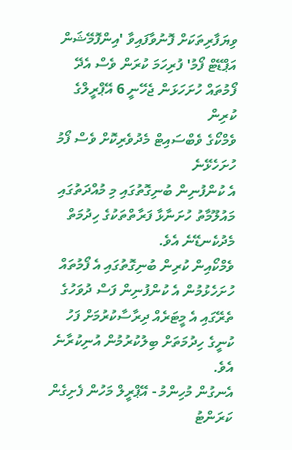ވިޔަފާރިތަކަށް ފޮނުވާފައިވާ 'އިންފޮމޭޝަން އަޕްޑޭޓް ފޯމު' ފުރިހަމަ ކުރަން ވެސް އެދޭ
ފޯމުތައް ހުށަހަޅަން ޖެހޭނީ 6 އޭޕްރީލްގެ ކުރިން
ވެމްކޯގެ ވެބްސައިޓް މެދުވެރިކޮށް ވެސް ފޯމު ހުށަހެޅޭނެ
އެ ކުންފުނިން ބުނިގޮތުގައި މި މުއްދަތުގައި މައުލޫމާތު ހުށަނާޅާ ފަރާތްތަކުގެ ހިދުމަތް މެދުކެނޑޭނެ އެވެ.
ވެމްކޯއިން ކުރިން ބުނިގޮތުގައި އެ ފޯމުތައް ހުށަހެޅުމުން އެ ކުންފުނިން ފަސް ދުވަހުގެ ތެރޭގައި އެ މީޓަރެއް ދިރާސާކުރުމަށް ފަހު ކުނީގެ ހިދުމަތަށް ބިލުކުރުމުން އުނިކުރާނެ އެވެ.
އެނގުން މުހިންމު - އޭޕްރީލް މަހުން ފެށިގެން ކަރަންޓު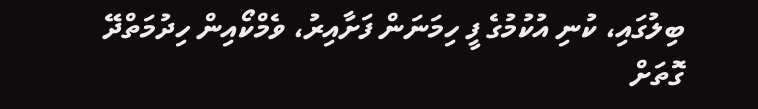ބިލުގައި، ކުނި އުކުމުގެ ފީ ހިމަނަން ފަށާއިރު، ވެމްކޯއިން ހިދުމަތްދޭ ގޮތަށް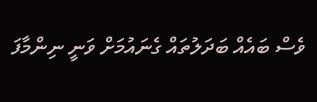ވެސް ބައެއް ބަދަލުތައް ގެނައުމަށް ވަނީ ނިންމާފަ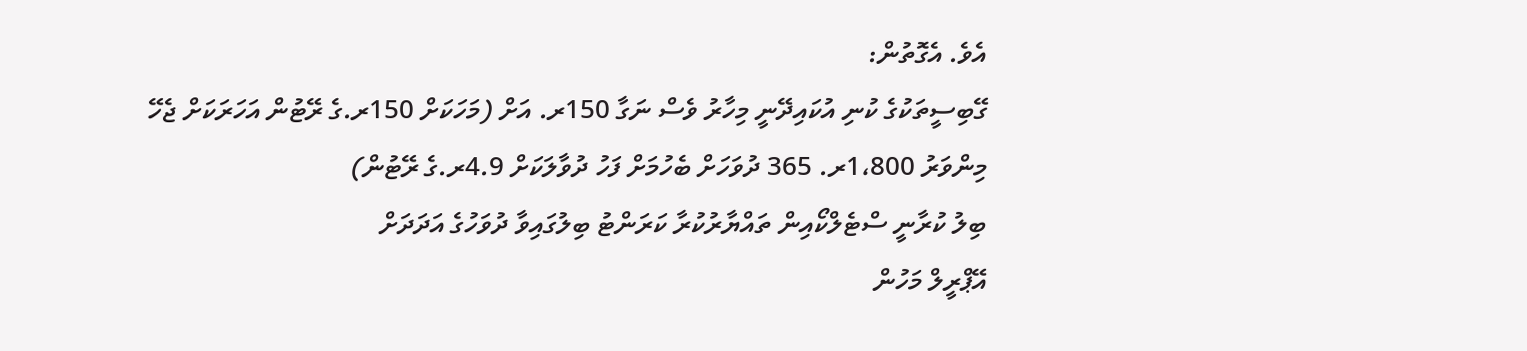އެވެ. އެގޮތުން:
ގޭބިސީތަކުގެ ކުނި އުކައިދޭނީ މިހާރު ވެސް ނަގާ 150ރ. އަށް (މަހަކަށް 150ރ.ގެ ރޭޓުން އަހަރަކަށް ޖެހޭ މިންވަރު 1،800ރ. 365 ދުވަހަށް ބެހުމަށް ފަހު ދުވާލަކަށް 4.9ރ.ގެ ރޭޓުން)
ބިލު ކުރާނީ ސްޓެލްކޯއިން ތައްޔާރުކުރާ ކަރަންޓު ބިލުގައިވާ ދުވަހުގެ އަދަދަށް
އޭޕްރީލް މަހުން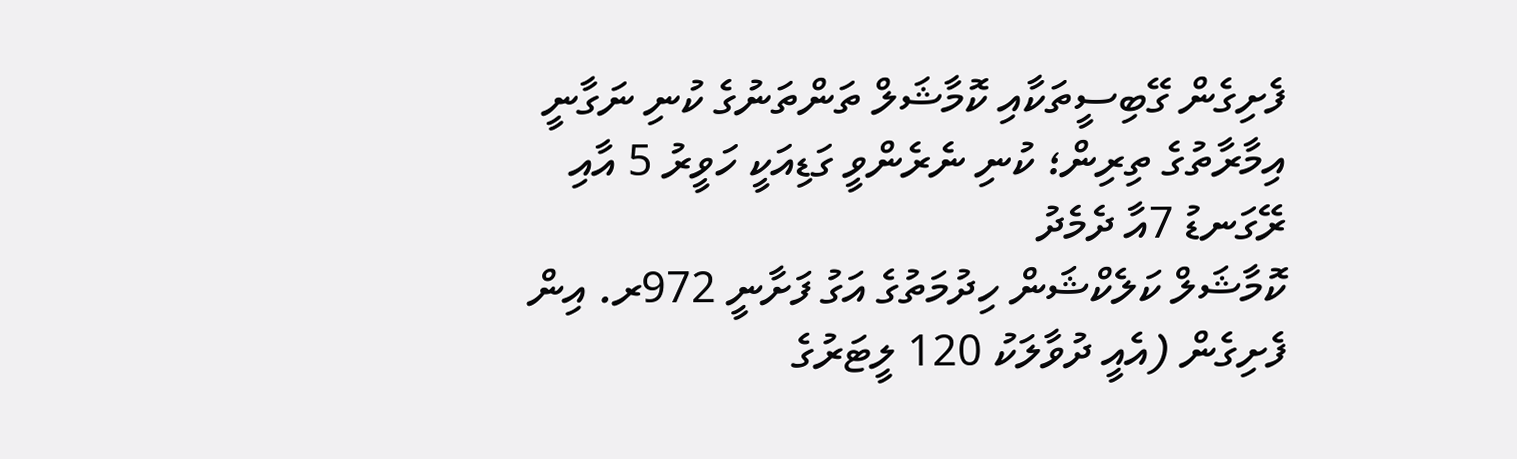ފެށިގެން ގޭބިސީތަކާއި ކޮމާޝަލް ތަންތަނުގެ ކުނި ނަގާނީ އިމާރާތުގެ ތިރިން؛ ކުނި ނެރެންވީ ގަޑިއަކީ ހަވީރު 5 އާއި ރޭގަނޑު 7އާ ދެމެދު
ކޮމާޝަލް ކަލެކްޝަން ހިދުމަތުގެ އަގު ފަށާނީ 972ރ. އިން ފެށިގެން (އެއީ ދުވާލަކު 120 ލީޓަރުގެ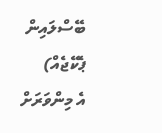ބޭސްލައިން ޕެކޭޖެއް)
އެ މިންވަރަށް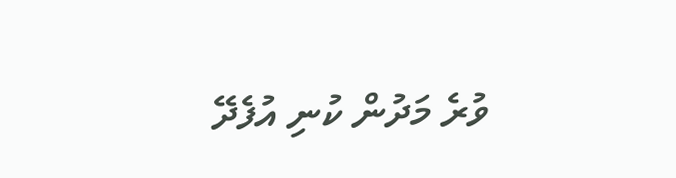ވުރެ މަދުން ކުނި އުފެދޭ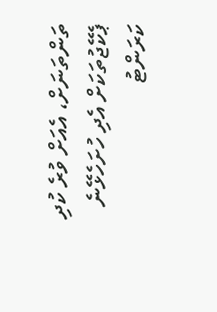ތަންތަނަށް، އެއަށް ވުރެ ކުދި ޕެކޭޖުތަކަށް އެދި ހުށަހެޅޭނެ
ކަރަންޓު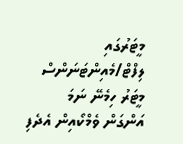މީޓަރުގައި ލިފްޓް/މެއިންޓަނަންސް މީޓަރު ހިމެނޭ ނަމަ އަންގަން ވެމްކޯއިން އެދެފި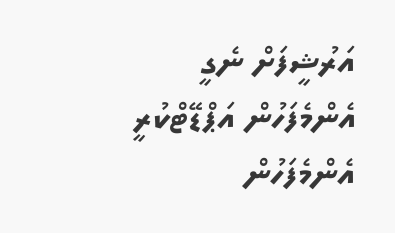އަރުޝީފަށް ނެގީ
އެންމެފަހުން އަޕްޑޭޓްކުރީ
އެންމެފަހުން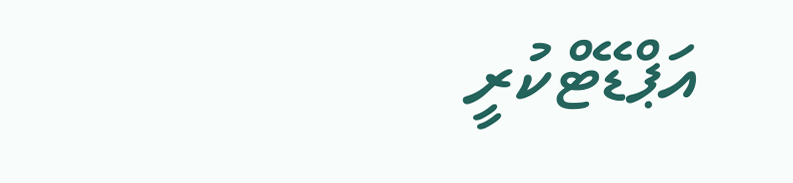އަޕްޑޭޓްކުރީ